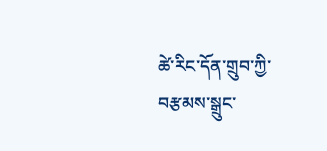ཚེ་རིང་དོན་གྲུབ་ཀྱི་བརྩམས་སྒྲུང་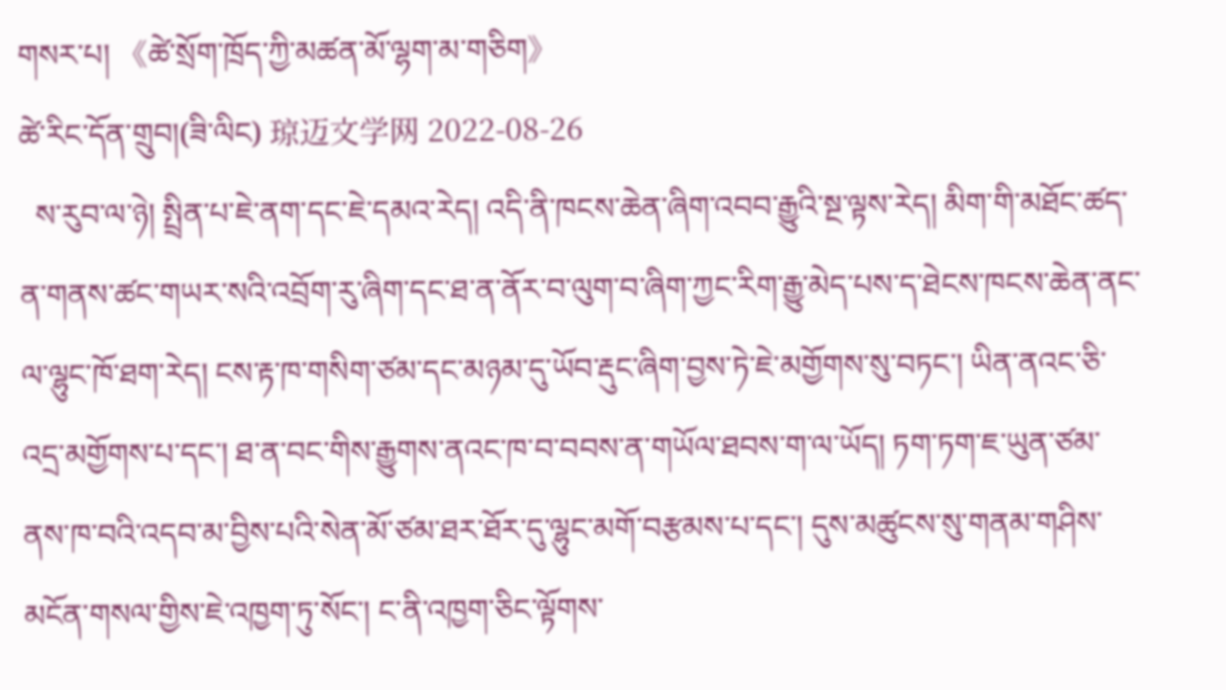གསར་པ། 《ཚེ་སྲོག་ཁྲོད་ཀྱི་མཚན་མོ་ལྷག་མ་གཅིག》
ཚེ་རིང་དོན་གྲུབ།(ཟི་ལིང) 琼迈文学网 2022-08-26
  ས་རུབ་ལ་ཉེ། སྤྲིན་པ་ཇེ་ནག་དང་ཇེ་དམའ་རེད། འདི་ནི་ཁངས་ཆེན་ཞིག་འབབ་རྒྱུའི་སྔ་ལྟས་རེད། མིག་གི་མཐོང་ཚད་ན་གནས་ཚང་གཡར་སའི་འབྲོག་རུ་ཞིག་དང་ཐ་ན་ནོར་བ་ལུག་བ་ཞིག་ཀྱང་རིག་རྒྱུ་མེད་པས་ད་ཐེངས་ཁངས་ཆེན་ནང་ལ་ལྷུང་ཁོ་ཐག་རེད། ངས་རྟ་ཁ་གསིག་ཙམ་དང་མཉམ་དུ་ཡོབ་རྡུང་ཞིག་བྱས་ཏེ་ཇེ་མགྱོགས་སུ་བཏང་། ཡིན་ནའང་ཅི་འདྲ་མགྱོགས་པ་དང་། ཐ་ན་བང་གིས་རྒྱུགས་ནའང་ཁ་བ་བབས་ན་གཡོལ་ཐབས་ག་ལ་ཡོད། ཏག་ཏག་ཇ་ཡུན་ཙམ་ནས་ཁ་བའི་འདབ་མ་བྱིས་པའི་སེན་མོ་ཙམ་ཐར་ཐོར་དུ་ལྷུང་མགོ་བརྩམས་པ་དང་། དུས་མཚུངས་སུ་གནམ་གཤིས་མངོན་གསལ་གྱིས་ཇེ་འཁྱག་ཏུ་སོང་། ང་ནི་འཁྱག་ཅིང་ལྟོགས་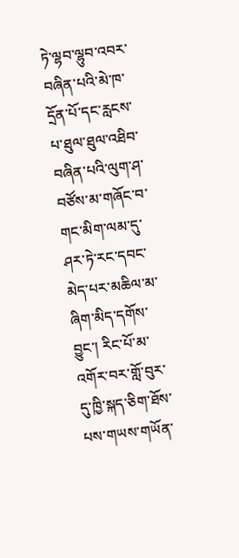ཏེ་ལྷབ་ལྷུབ་འབར་བཞིན་པའི་མེ་ཁ་དྲོན་པོ་དང་རླངས་པ་ཐུལ་ཐུལ་འཐིབ་བཞིན་པའི་ལུག་ཤ་བཙོས་མ་གཞོང་བ་གང་མིག་ལམ་དུ་ཤར་ཏེ་རང་དབང་མེད་པར་མཆིལ་མ་ཞིག་མིད་དགོས་བྱུང་། རིང་པོ་མ་འགོར་བར་གློ་བུར་དུ་ཁྱི་སྐད་ཅིག་ཐོས་པས་གཡས་གཡོན་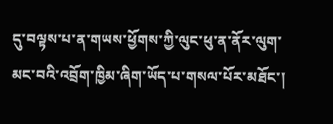དུ་བལྟས་པ་ན་གཡས་ཕྱོགས་ཀྱི་ལུང་ཕུ་ན་ནོར་ལུག་མང་བའི་འབྲོག་ཁྱིམ་ཞིག་ཡོད་པ་གསལ་པོར་མཐོང་།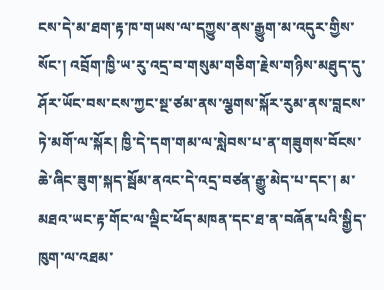ངས་དེ་མ་ཐག་རྟ་ཁ་གཡས་ལ་དཀྱུས་ནས་རྒྱུག་མ་འདུར་གྱིས་སོང་། འབྲོག་ཁྱི་ཡ་རུ་འདྲ་བ་གསུམ་གཅིག་རྗེས་གཉིས་མཐུད་དུ་ཤོར་ཡོང་བས་ངས་ཀྱང་སྔ་ཙམ་ནས་ལྕགས་སྐོར་རུམ་ནས་བླངས་ཏེ་མགོ་ལ་སྐོར། ཁྱི་དེ་དག་གམ་ལ་སླེབས་པ་ན་གཟུགས་བོངས་ཆེ་ཞིང་ཟུག་སྐད་སྦོམ་ནའང་དེ་འདྲ་བཙན་རྒྱུ་མེད་པ་དང་། མ་མཐའ་ཡང་རྟ་གོང་ལ་ལྡིང་ཕོད་མཁན་དང་ཐ་ན་བཞོན་པའི་སྒྱིད་ཁུག་ལ་འཐམ་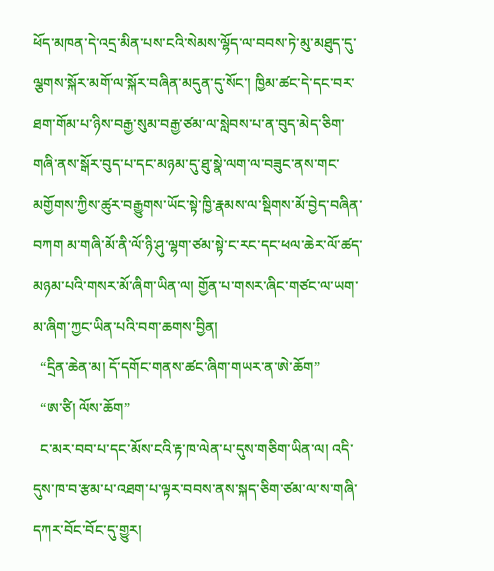ཕོད་མཁན་དེ་འདྲ་མིན་པས་ངའི་སེམས་ལྷོད་ལ་བབས་ཏེ་མུ་མཐུད་དུ་ལྕགས་སྐོར་མགོ་ལ་སྐོར་བཞིན་མདུན་དུ་སོང་། ཁྱིམ་ཚང་དེ་དང་བར་ཐག་གོམ་པ་ཉིས་བརྒྱ་སུམ་བརྒྱ་ཙམ་ལ་སླེབས་པ་ན་བུད་མེད་ཅིག་གཞི་ནས་སྒོར་བུད་པ་དང་མཉམ་དུ་ཐུ་སྣེ་ལག་ལ་བཟུང་ནས་གང་མགྱོགས་ཀྱིས་ཚུར་བརྒྱུགས་ཡོང་སྟེ་ཁྱི་རྣམས་ལ་སྡིགས་མོ་བྱེད་བཞིན་བཀག མ་གཞི་མོ་ནི་ལོ་ཉི་ཤུ་ལྷག་ཙམ་སྟེ་ང་རང་དང་ཕལ་ཆེར་ལོ་ཚད་མཉམ་པའི་གསར་མོ་ཞིག་ཡིན་ལ། གྱོན་པ་གསར་ཞིང་གཙང་ལ་ཡག་མ་ཞིག་ཀྱང་ཡིན་པའི་བག་ཆགས་བྱིན།
  “དྲིན་ཆེན་མ། དོ་དགོང་གནས་ཚང་ཞིག་གཡར་ན་ཨེ་ཆོག”
  “ཨ་ཙི། ལོས་ཆོག”
  ང་མར་བབ་པ་དང་མོས་ངའི་རྟ་ཁ་ལེན་པ་དུས་གཅིག་ཡིན་ལ། འདི་དུས་ཁ་བ་རྩམ་པ་འཐག་པ་ལྟར་བབས་ནས་སྐད་ཅིག་ཙམ་ལ་ས་གཞི་དཀར་བོང་བོང་དུ་གྱུར།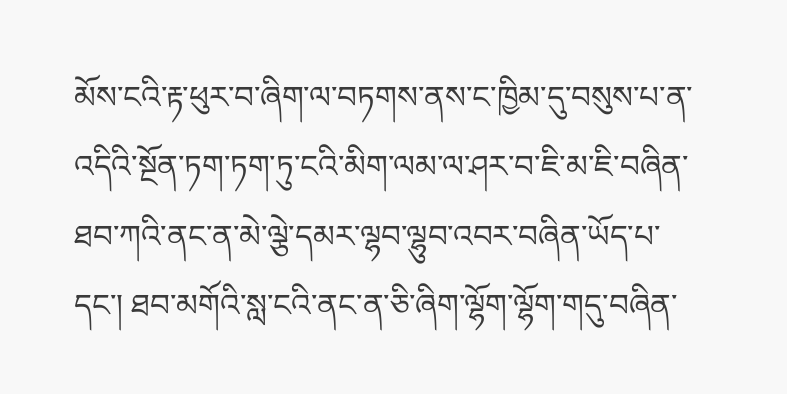མོས་ངའི་རྟ་ཕུར་བ་ཞིག་ལ་བཏགས་ནས་ང་ཁྱིམ་དུ་བསུས་པ་ན་འདིའི་སྔོན་ཏག་ཏག་ཏུ་ངའི་མིག་ལམ་ལ་ཤར་བ་ཇི་མ་ཇི་བཞིན་ཐབ་ཀའི་ནང་ན་མེ་ལྕེ་དམར་ལྷབ་ལྷུབ་འབར་བཞིན་ཡོད་པ་དང་། ཐབ་མགོའི་སླ་ངའི་ནང་ན་ཅི་ཞིག་ལྷོག་ལྷོག་གདུ་བཞིན་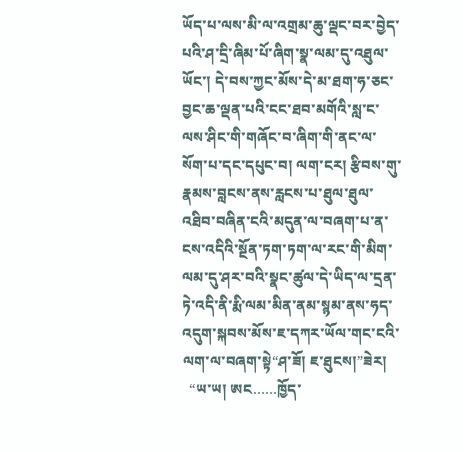ཡོད་པ་ལས་མི་ལ་འགྲམ་ཆུ་ལྡང་བར་བྱེད་པའི་ཤ་དྲི་ཞིམ་པོ་ཞིག་སྣ་ལམ་དུ་འཐུལ་ཡོང་། དེ་བས་ཀྱང་མོས་དེ་མ་ཐག་ཧ་ཅང་བྱང་ཆ་ལྡན་པའི་ངང་ཐབ་མགོའི་སླ་ང་ལས་ཤིང་གི་གཞོང་བ་ཞིག་གི་ནང་ལ་སོག་པ་དང་དཔུང་བ། ལག་ངར། རྩིབས་གུ་རྣམས་བླངས་ནས་རླངས་པ་ཐུལ་ཐུལ་འཐིབ་བཞིན་ངའི་མདུན་ལ་བཞག་པ་ན་ངས་འདིའི་སྔོན་ཏག་ཏག་ལ་རང་གི་མིག་ལམ་དུ་ཤར་བའི་སྣང་ཚུལ་དེ་ཡིད་ལ་དྲན་ཏེ་འདི་ནི་རྨི་ལམ་མིན་ནམ་སྙམ་ནས་ཧད་འདུག་སྐབས་མོས་ཇ་དཀར་ཡོལ་གང་ངའི་ལག་ལ་བཞག་སྟེ“ཤ་ཟོ། ཇ་ཐུངས།”ཟེར།
  “ཡ་ཡ། ཨང……ཁྱོད་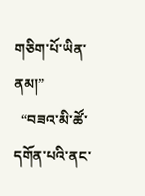གཅིག་པོ་ཡིན་ནམ།”
  “བཟའ་མི་ཚོ་དགོན་པའི་ནང་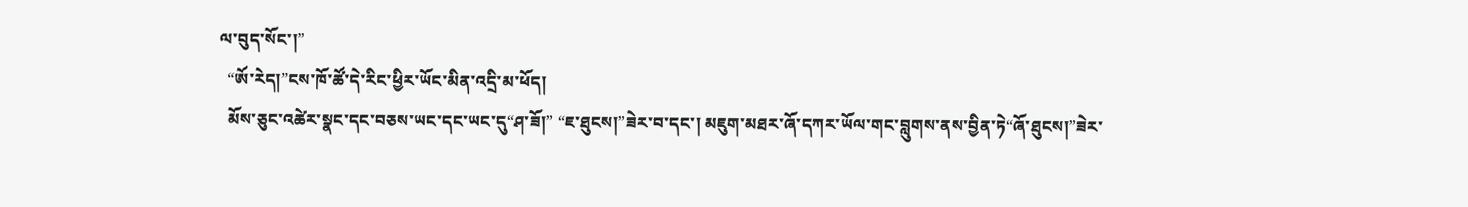ལ་བུད་སོང་།”
  “ཨོ་རེད།”ངས་ཁོ་ཚོ་དེ་རིང་ཕྱིར་ཡོང་མིན་འདྲི་མ་ཕོད།
  མོས་ཅུང་འཚེར་སྣང་དང་བཅས་ཡང་དང་ཡང་དུ“ཤ་ཟོ།” “ཇ་ཐུངས།”ཟེར་བ་དང་། མཇུག་མཐར་ཞོ་དཀར་ཡོལ་གང་བླུགས་ནས་བྱིན་ཏེ“ཞོ་ཐུངས།”ཟེར་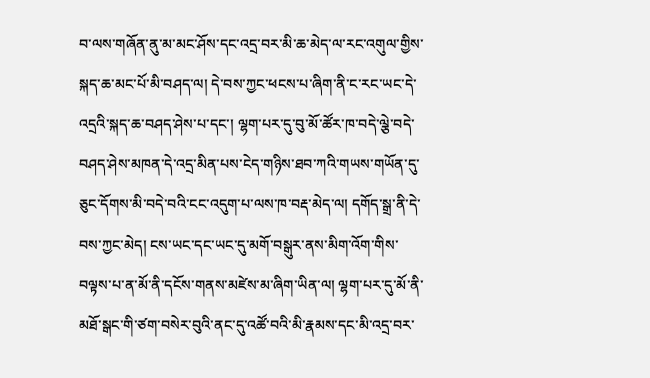བ་ལས་གཞོན་ནུ་མ་མང་ཤོས་དང་འདྲ་བར་མི་ཆ་མེད་ལ་རང་འགུལ་གྱིས་སྐད་ཆ་མང་པོ་མི་བཤད་ལ། དེ་བས་ཀྱང་ཕངས་པ་ཞིག་ནི་ང་རང་ཡང་དེ་འདྲའི་སྐད་ཆ་བཤད་ཤེས་པ་དང་། ལྷག་པར་དུ་བུ་མོ་ཚོར་ཁ་བདེ་ལྕེ་བདེ་བཤད་ཤེས་མཁན་དེ་འདྲ་མིན་པས་ངེད་གཉིས་ཐབ་ཀའི་གཡས་གཡོན་དུ་ཅུང་དོགས་མི་བདེ་བའི་ངང་འདུག་པ་ལས་ཁ་བརྡ་མེད་ལ། དགོད་སྒྲ་ནི་དེ་བས་ཀྱང་མེད། ངས་ཡང་དང་ཡང་དུ་མགོ་བསྒུར་ནས་མིག་འོག་གིས་བལྟས་པ་ན་མོ་ནི་དངོས་གནས་མཛེས་མ་ཞིག་ཡིན་ལ། ལྷག་པར་དུ་མོ་ནི་མཐོ་སྒང་གི་ཙག་བསེར་བུའི་ནང་དུ་འཚོ་བའི་མི་རྣམས་དང་མི་འདྲ་བར་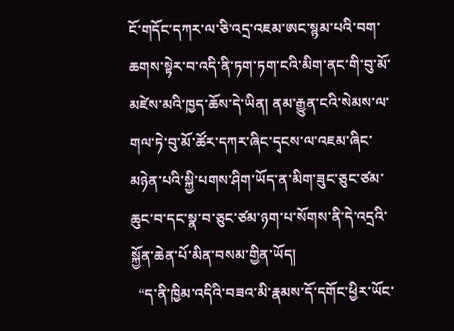ངོ་གདོང་དཀར་ལ་ཅི་འདྲ་འཇམ་ཨང་སྙམ་པའི་བག་ཆགས་སྟེར་བ་འདི་ནི་ཏག་ཏག་ངའི་མིག་ནང་གི་བུ་མོ་མཛེས་མའི་ཁྱད་ཆོས་དེ་ཡིན། ནམ་རྒྱུན་ངའི་སེམས་ལ་གལ་ཏེ་བུ་མོ་ཚོར་དཀར་ཞིང་དྭངས་ལ་འཇམ་ཞིང་མཉེན་པའི་སྐྱི་པགས་ཤིག་ཡོད་ན་མིག་ཟུང་ཅུང་ཙམ་ཆུང་བ་དང་སྣ་བ་ཅུང་ཙམ་ཉག་པ་སོགས་ནི་དེ་འདྲའི་སྐྱོན་ཆེན་པོ་མིན་བསམ་གྱིན་ཡོད།
  “ད་ནི་ཁྱིམ་འདིའི་བཟའ་མི་རྣམས་དོ་དགོང་ཕྱིར་ཡོང་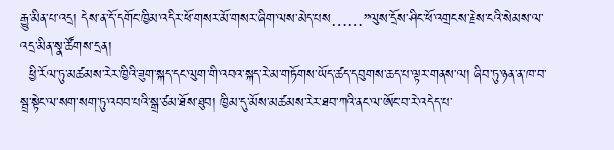རྒྱུ་མིན་པ་འདྲ། དེས་ན་དོ་དགོང་ཁྱིམ་འདིར་ཕོ་གསར་མོ་གསར་ཞིག་ལས་མེད་པས……”ལུས་དྲོས་ཤིང་ཕོ་འགྲངས་རྗེས་ངའི་སེམས་ལ་འདྲ་མིན་སྣ་ཚོགས་དྲན།
  ཕྱི་རོལ་ཏུ་མཚམས་རེར་ཁྱིའི་ཟུག་སྐད་དང་ལུག་གི་འབའ་སྐད་རེ་མ་གཏོགས་ཡོད་ཚད་དབུགས་ཆད་པ་ལྟར་གནས་ལ། ཞིབ་ཏུ་ཉན་ན་ཁ་བ་སྦྲ་སྟེང་ལ་སག་སག་ཏུ་འབབ་པའི་སྒྲ་ཙམ་ཐོས་ཐུབ། ཁྱིམ་དུ་མོས་མཚམས་རེར་ཐབ་ཀའི་ནང་ལ་ཨོང་བ་རེ་འདེད་པ་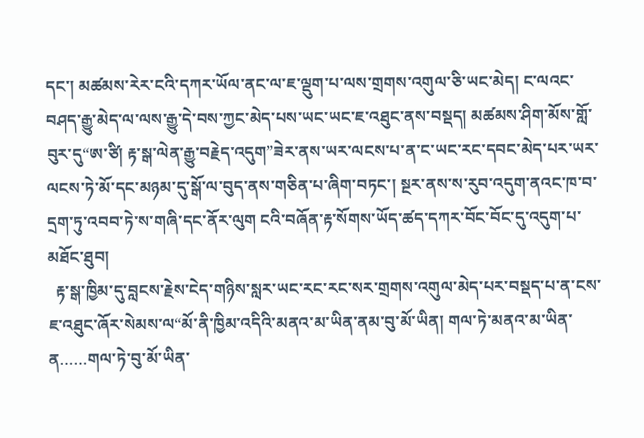དང་། མཚམས་རེར་ངའི་དཀར་ཡོལ་ནང་ལ་ཇ་ལྡུག་པ་ལས་གྲགས་འགུལ་ཅི་ཡང་མེད། ང་ལའང་བཤད་རྒྱུ་མེད་ལ་ལས་རྒྱུ་དེ་བས་ཀྱང་མེད་པས་ཡང་ཡང་ཇ་འཐུང་ནས་བསྡད། མཚམས་ཤིག་མོས་གློ་བུར་དུ“ཨ་ཙི། རྟ་སྒ་ལེན་རྒྱུ་བརྗེད་འདུག”ཟེར་ནས་ཡར་ལངས་པ་ན་ང་ཡང་རང་དབང་མེད་པར་ཡར་ལངས་ཏེ་མོ་དང་མཉམ་དུ་སྒོ་ལ་བུད་ནས་གཅིན་པ་ཞིག་བཏང་། སྔར་ནས་ས་རུབ་འདུག་ནའང་ཁ་བ་དྲག་ཏུ་འབབ་ཏེ་ས་གཞི་དང་ནོར་ལུག ངའི་བཞོན་རྟ་སོགས་ཡོད་ཚད་དཀར་བོང་བོང་དུ་འདུག་པ་མཐོང་ཐུབ།
  རྟ་སྒ་ཁྱིམ་དུ་བླངས་རྗེས་ངེད་གཉིས་སླར་ཡང་རང་རང་སར་གྲགས་འགུལ་མེད་པར་བསྡད་པ་ན་ངས་ཇ་འཐུང་ཞོར་སེམས་ལ“མོ་ནི་ཁྱིམ་འདིའི་མནའ་མ་ཡིན་ནམ་བུ་མོ་ཡིན། གལ་ཏེ་མནའ་མ་ཡིན་ན……གལ་ཏེ་བུ་མོ་ཡིན་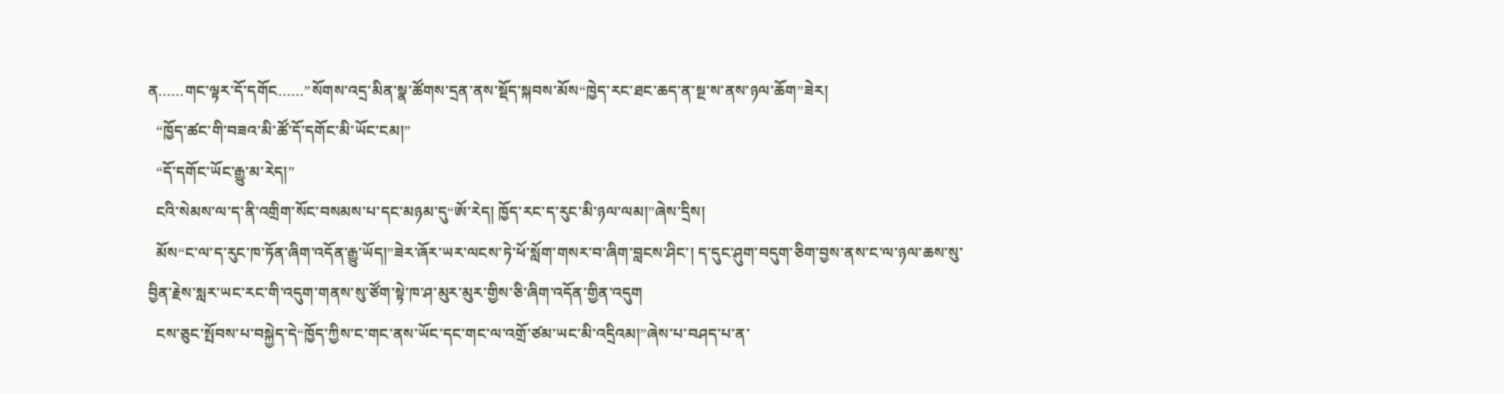ན……གང་ལྟར་དོ་དགོང……”སོགས་འདྲ་མིན་སྣ་ཚོགས་དྲན་ནས་སྡོད་སྐབས་མོས“ཁྱེད་རང་ཐང་ཆད་ན་སྔ་ས་ནས་ཉལ་ཆོག”ཟེར།
  “ཁྱོད་ཚང་གི་བཟའ་མི་ཚོ་དོ་དགོང་མི་ཡོང་ངམ།”
  “དོ་དགོང་ཡོང་རྒྱུ་མ་རེད།”
  ངའི་སེམས་ལ་ད་ནི་འགྲིག་སོང་བསམས་པ་དང་མཉམ་དུ“ཨོ་རེད། ཁྱོད་རང་ད་རུང་མི་ཉལ་ལམ།”ཞེས་དྲིས།
  མོས“ང་ལ་ད་རུང་ཁ་ཏོན་ཞིག་འདོན་རྒྱུ་ཡོད།”ཟེར་ཞོར་ཡར་ལངས་ཏེ་ཕོ་སློག་གསར་བ་ཞིག་བླངས་ཤིང་། ད་དུང་ཤུག་བདུག་ཅིག་བྱས་ནས་ང་ལ་ཉལ་ཆས་སུ་བྱིན་རྗེས་སླར་ཡང་རང་གི་འདུག་གནས་སུ་ཙོག་སྟེ་ཁ་ཤ་མུར་མུར་གྱིས་ཅི་ཞིག་འདོན་གྱིན་འདུག
  ངས་ཅུང་སྤོབས་པ་བསྐྱེད་དེ“ཁྱོད་ཀྱིས་ང་གང་ནས་ཡོང་དང་གང་ལ་འགྲོ་ཙམ་ཡང་མི་འདྲིའམ།”ཞེས་པ་བཤད་པ་ན་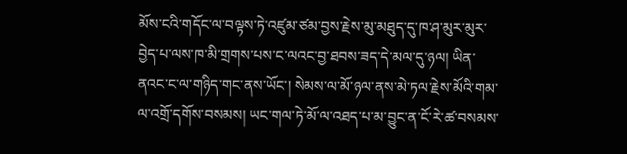མོས་ངའི་གདོང་ལ་བལྟས་ཏེ་འཛུམ་ཙམ་བྱས་རྗེས་མུ་མཐུད་དུ་ཁ་ཤ་མུར་མུར་བྱེད་པ་ལས་ཁ་མི་གྲགས་པས་ང་ལའང་བྱ་ཐབས་ཟད་དེ་མལ་དུ་ཉལ། ཡིན་ནའང་ང་ལ་གཉིད་གང་ནས་ཡོང་། སེམས་ལ་མོ་ཉལ་ནས་མེ་ཏལ་རྗེས་མོའི་གམ་ལ་འགྲོ་དགོས་བསམས། ཡང་གལ་ཏེ་མོ་ལ་འཐད་པ་མ་བྱུང་ན་ངོ་རེ་ཚ་བསམས་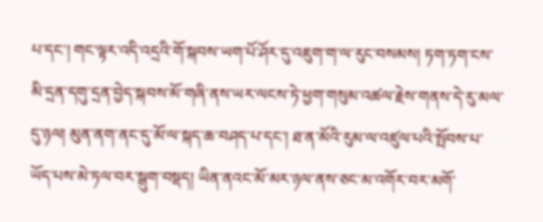པ་དང་། གང་ལྟར་འདི་འདྲའི་གོ་སྐབས་ཡག་པོ་ཤོར་དུ་འཇུག་ག་ལ་རུང་བསམས། ཏག་ཏག་ངས་མི་དྲན་དགུ་དྲན་བྱེད་སྐབས་མོ་གཞི་ནས་ཡར་ལངས་ཏེ་ཕྱག་གསུམ་འཚལ་རྗེས་གནས་དེ་རུ་མལ་དུ་ཉལ། མུན་ནག་ནང་དུ་མོ་ལ་སྐད་ཆ་བཤད་པ་དང་། ཐ་ན་མོའི་རུམ་ལ་འཛུལ་པའི་སྤོབས་པ་ཡོད་པས་མེ་ཏལ་བར་སྒུག་བསྡད། ཡིན་ནའང་མོ་མར་ཉལ་ནས་ཅང་མ་འགོར་བར་མགོ་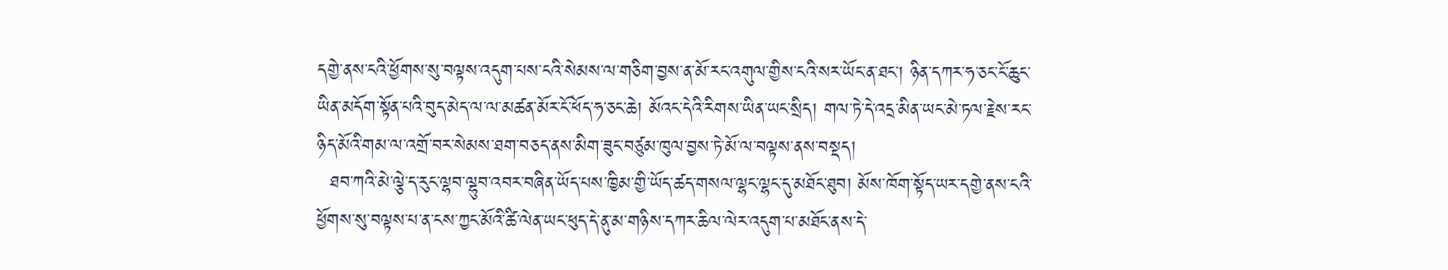དགྱེ་ནས་ངའི་ཕྱོགས་སུ་བལྟས་འདུག་པས་ངའི་སེམས་ལ་གཅིག་བྱས་ན་མོ་རང་འགུལ་གྱིས་ངའི་སར་ཡོང་ན་ཐང་། ཉིན་དཀར་ཧ་ཅང་ངོ་ཆུང་ཡིན་མདོག་སྟོན་པའི་བུད་མེད་ལ་ལ་མཚན་མོར་ངོ་ཕོད་ཧ་ཅང་ཆེ། མོའང་དེའི་རིགས་ཡིན་ཡང་སྲིད། གལ་ཏེ་དེ་འདྲ་མིན་ཡང་མེ་ཏལ་རྗེས་རང་ཉིད་མོའི་གམ་ལ་འགྲོ་བར་སེམས་ཐག་བཅད་ནས་མིག་ཟུང་བཙུམ་ཁུལ་བྱས་ཏེ་མོ་ལ་བལྟས་ནས་བསྡད།
  ཐབ་ཀའི་མེ་ལྕེ་ད་རུང་ལྷབ་ལྷུབ་འབར་བཞིན་ཡོད་པས་ཁྱིམ་གྱི་ཡོད་ཚད་གསལ་ལྷང་ལྷང་དུ་མཐོང་ཐུབ། མོས་ཁོག་སྟོད་ཡར་དགྱེ་ནས་ངའི་ཕྱོགས་སུ་བལྟས་པ་ན་ངས་ཀྱང་མོའི་ཚི་ལེན་ཡང་ཕུད་དེ་ནུ་མ་གཉིས་དཀར་ཆིལ་ལེར་འདུག་པ་མཐོང་ནས་དེ་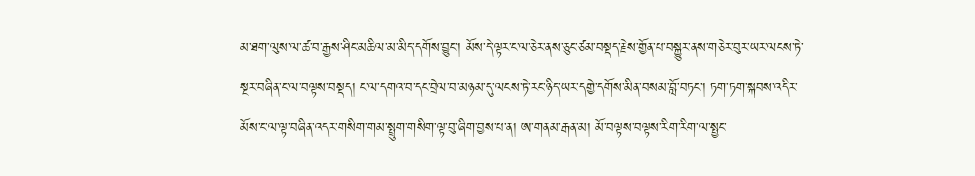མ་ཐག་ལུས་ལ་ཚ་བ་རྒྱས་ཤིང་མཆིལ་མ་མིད་དགོས་བྱུང་། མོས་དེ་ལྟར་ང་ལ་ཅེར་ནས་ཅུང་ཙམ་བསྡད་རྗེས་གྱོན་པ་བསྐྱུར་ནས་གཅེར་བུར་ཡར་ལངས་ཏེ་སྔར་བཞིན་ང་ལ་བལྟས་བསྡད། ང་ལ་དགའ་བ་དང་བྲེལ་བ་མཉམ་དུ་ལངས་ཏེ་རང་ཉིད་ཡར་དགྱེ་དགོས་མིན་བསམ་བློ་བཏང་། ཏག་ཏག་སྐབས་འདིར་མོས་ང་ལ་ལྟ་བཞིན་འདར་གསིག་གམ་སྤྲུག་གསིག་ལྟ་བུ་ཞིག་བྱས་པ་ན། ཨ་གནམ་རྒན་མ། མོ་བལྟས་བལྟས་རིག་རིག་ལ་སྤྱང་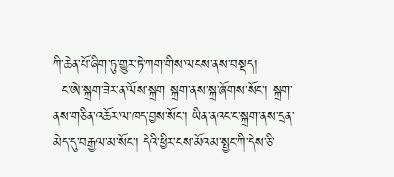ཀི་ཆེན་པོ་ཞིག་ཏུ་གྱུར་ཏེ་ཀག་གིས་ལངས་ནས་བསྡད།
  ང་ཨེ་སྐྲག་ཟེར་ན་ལོས་སྐྲག སྐྲག་ནས་སྐྲ་ཞོགས་སོང་། སྐྲག་ནས་གཅིན་འཆོར་ལ་ཁད་བྱས་སོང་། ཡིན་ནའང་ང་སྐྲག་ནས་དྲན་མེད་དུ་བརྒྱལ་མ་སོང་། དེའི་ཕྱིར་ངས་མོའམ་སྤྱང་ཀི་དེས་ཅི་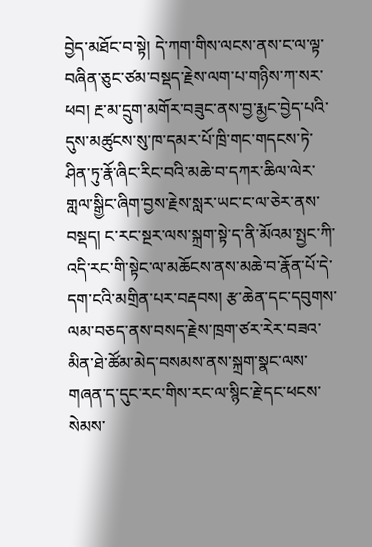བྱེད་མཐོང་བ་སྟེ། དེ་ཀག་གིས་ལངས་ནས་ང་ལ་ལྟ་བཞིན་ཅུང་ཙམ་བསྡད་རྗེས་ལག་པ་གཉིས་ཀ་སར་ཕབ། རྔ་མ་དྲུག་མགོར་བཟུང་ནས་བྱ་རྨྱང་བྱེད་པའི་དུས་མཚུངས་སུ་ཁ་དམར་པོ་ཁྲི་གང་གདངས་ཏེ་ཤིན་ཏུ་རྣོ་ཞིང་རིང་བའི་མཆེ་བ་དཀར་ཆིལ་ལེར་གླལ་སྒྱིང་ཞིག་བྱས་རྗེས་སླར་ཡང་ང་ལ་ཅེར་ནས་བསྡད། ང་རང་སྔར་ལས་སྐྲག་སྟེ་ད་ནི་མོའམ་སྤྱང་ཀི་འདི་རང་གི་སྟེང་ལ་མཆོངས་ནས་མཆེ་བ་རྣོན་པོ་དེ་དག་ངའི་མགྲིན་པར་བརྡབས། རྩ་ཆེན་དང་དབུགས་ལམ་བཅད་ནས་བསད་རྗེས་ཁྲག་ཙར་རེར་བཟའ་མིན་ཐེ་ཚོམ་མེད་བསམས་ནས་སྐྲག་སྣང་ལས་གཞན་ད་དུང་རང་གིས་རང་ལ་སྙིང་རྗེ་དང་ཕངས་སེམས་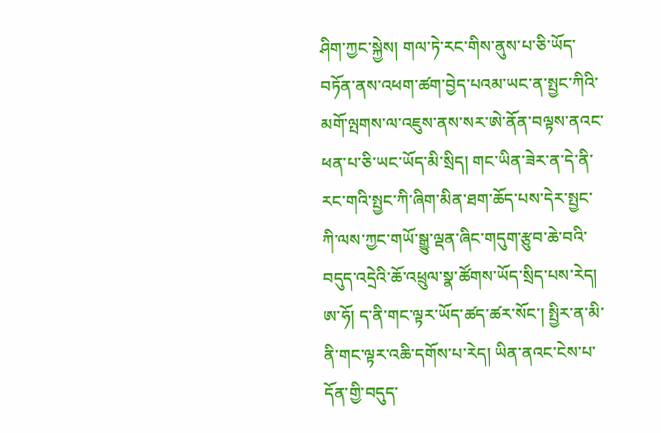ཤིག་ཀྱང་སྐྱེས། གལ་ཏེ་རང་གིས་ནུས་པ་ཅི་ཡོད་བཏོན་ནས་འཕག་ཚག་བྱེད་པའམ་ཡང་ན་སྤྱང་ཀིའི་མགོ་ལྤགས་ལ་འཇུས་ནས་སར་ཨེ་ནོན་བལྟས་ནའང་ཕན་པ་ཅི་ཡང་ཡོད་མི་སྲིད། གང་ཡིན་ཟེར་ན་དེ་ནི་རང་གའི་སྤྱང་ཀི་ཞིག་མིན་ཐག་ཆོད་པས་དེར་སྤྱང་ཀི་ལས་ཀྱང་གཡོ་སྒྱུ་ལྡན་ཞིང་གདུག་རྩུབ་ཆེ་བའི་བདུད་འདྲེའི་ཆོ་འཕྲུལ་སྣ་ཚོགས་ཡོད་སྲིད་པས་རེད། ཨ་ཧོ། ད་ནི་གང་ལྟར་ཡོད་ཚད་ཚར་སོང་། སྤྱིར་ན་མི་ནི་གང་ལྟར་འཆི་དགོས་པ་རེད། ཡིན་ནའང་ངེས་པ་དོན་གྱི་བདུད་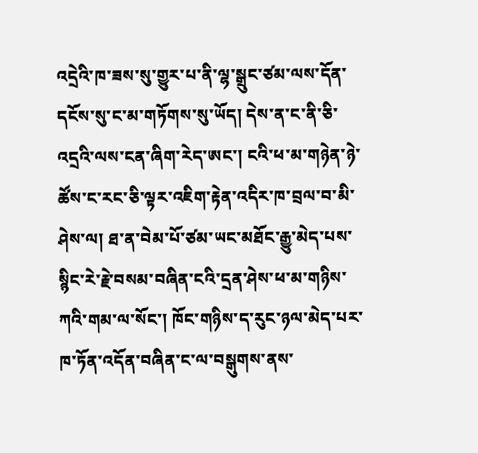འདྲེའི་ཁ་ཟས་སུ་གྱུར་པ་ནི་ལྷ་སྒྲུང་ཙམ་ལས་དོན་དངོས་སུ་ང་མ་གཏོགས་སུ་ཡོད། དེས་ན་ང་ནི་ཅི་འདྲའི་ལས་ངན་ཞིག་རེད་ཨང་། ངའི་ཕ་མ་གཉེན་ཉེ་ཚོས་ང་རང་ཅི་ལྟར་འཇིག་རྟེན་འདིར་ཁ་བྲལ་བ་མི་ཤེས་ལ། ཐ་ན་བེམ་པོ་ཙམ་ཡང་མཐོང་རྒྱུ་མེད་པས་སྙིང་རེ་རྗེ་བསམ་བཞིན་ངའི་དྲན་ཤེས་ཕ་མ་གཉིས་ཀའི་གམ་ལ་སོང་། ཁོང་གཉིས་ད་རུང་ཉལ་མེད་པར་ཁ་ཏོན་འདོན་བཞིན་ང་ལ་བསྒུགས་ནས་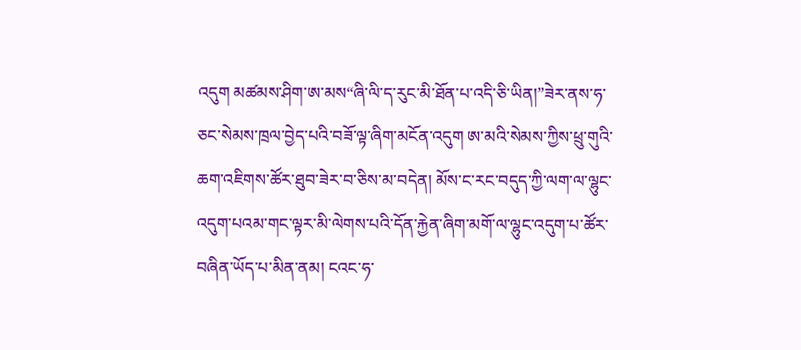འདུག མཚམས་ཤིག་ཨ་མས“ཞི་ལི་ད་རུང་མི་ཐོན་པ་འདི་ཅི་ཡིན།”ཟེར་ནས་ཧ་ཅང་སེམས་ཁྲལ་བྱེད་པའི་བཟོ་ལྟ་ཞིག་མངོན་འདུག ཨ་མའི་སེམས་ཀྱིས་ཕྲུ་གུའི་ཆག་འཇིགས་ཚོར་ཐུབ་ཟེར་བ་ཅིས་མ་བདེན། མོས་ང་རང་བདུད་ཀྱི་ལག་ལ་ལྷུང་འདུག་པའམ་གང་ལྟར་མི་ལེགས་པའི་དོན་རྐྱེན་ཞིག་མགོ་ལ་ལྷུང་འདུག་པ་ཚོར་བཞིན་ཡོད་པ་མིན་ནམ། ངའང་ཧ་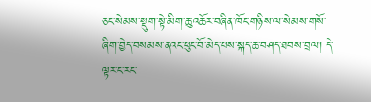ཅང་སེམས་སྡུག་སྟེ་མིག་ཆུ་འཆོར་བཞིན་ཁོང་གཉིས་ལ་སེམས་གསོ་ཞིག་བྱེད་བསམས་ནའང་ཕུང་བོ་མེད་པས་སྐད་ཆ་བཤད་ཐབས་བྲལ། དེ་ལྟར་ང་རང་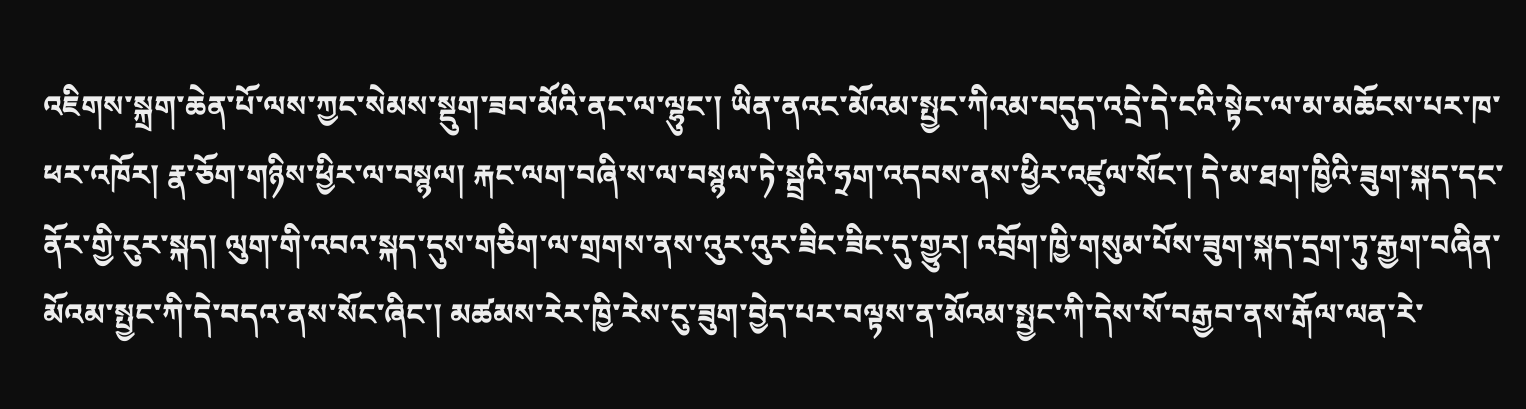འཇིགས་སྐྲག་ཆེན་པོ་ལས་ཀྱང་སེམས་སྡུག་ཟབ་མོའི་ནང་ལ་ལྷུང་། ཡིན་ནའང་མོའམ་སྤྱང་ཀིའམ་བདུད་འདྲེ་དེ་ངའི་སྟེང་ལ་མ་མཆོངས་པར་ཁ་ཕར་འཁོར། རྣ་ཅོག་གཉིས་ཕྱིར་ལ་བསྙལ། རྐང་ལག་བཞི་ས་ལ་བསྙལ་ཏེ་སྦྲའི་ཧྲག་འདབས་ནས་ཕྱིར་འཛུལ་སོང་། དེ་མ་ཐག་ཁྱིའི་ཟུག་སྐད་དང་ནོར་གྱི་ངུར་སྐད། ལུག་གི་འབའ་སྐད་དུས་གཅིག་ལ་གྲགས་ནས་འུར་འུར་ཟིང་ཟིང་དུ་གྱུར། འབྲོག་ཁྱི་གསུམ་པོས་ཟུག་སྐད་དྲག་ཏུ་རྒྱག་བཞིན་མོའམ་སྤྱང་ཀི་དེ་བདའ་ནས་སོང་ཞིང་། མཚམས་རེར་ཁྱི་རེས་ངུ་ཟུག་བྱེད་པར་བལྟས་ན་མོའམ་སྤྱང་ཀི་དེས་སོ་བརྒྱབ་ནས་རྒོལ་ལན་རེ་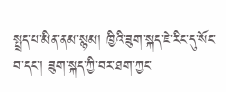སྤྲད་པ་མིན་ནམ་སྙམ། ཁྱིའི་ཟུག་སྐད་ཇེ་རིང་དུ་སོང་བ་དང་། ཟུག་སྐད་ཀྱི་བར་ཐག་ཀྱང་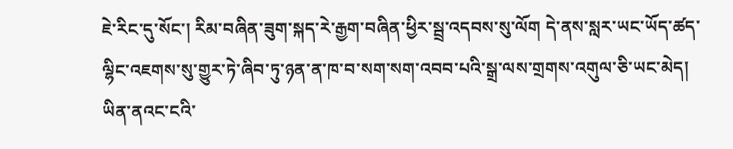ཇེ་རིང་དུ་སོང་། རིམ་བཞིན་ཟུག་སྐད་རེ་རྒྱག་བཞིན་ཕྱིར་སྦྲ་འདབས་སུ་ལོག དེ་ནས་སླར་ཡང་ཡོད་ཚད་ལྷིང་འཇགས་སུ་གྱུར་ཏེ་ཞིབ་ཏུ་ཉན་ན་ཁ་བ་སག་སག་འབབ་པའི་སྒྲ་ལས་གྲགས་འགུལ་ཅི་ཡང་མེད། ཡིན་ནའང་ངའི་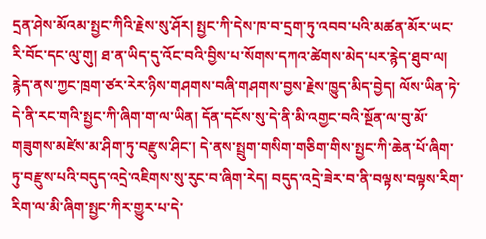དྲན་ཤེས་མོའམ་སྤྱང་ཀིའི་རྗེས་སུ་ཤོར། སྤྱང་ཀི་དེས་ཁ་བ་དྲག་ཏུ་འབབ་པའི་མཚན་མོར་ཡང་རི་བོང་དང་ལུ་གུ། ཐ་ན་ཡིད་དུ་འོང་བའི་བྱིས་པ་སོགས་དཀའ་ཚེགས་མེད་པར་རྙེད་ཐུབ་ལ། རྙེད་ནས་ཀྱང་ཁྲག་ཙར་རེར་ཉིས་གཤགས་བཞི་གཤགས་བྱས་རྗེས་ཁྱུད་མིད་བྱེད། ལོས་ཡིན་ཏེ་དེ་ནི་རང་གའི་སྤྱང་ཀི་ཞིག་ག་ལ་ཡིན། དོན་དངོས་སུ་དེ་ནི་མི་འགྱང་བའི་སྔོན་ལ་བུ་མོ་གཟུགས་མཛེས་མ་ཤིག་ཏུ་བརྫུས་ཤིང་། དེ་ནས་སྤྲུག་གསིག་གཅིག་གིས་སྤྱང་ཀི་ཆེན་པོ་ཞིག་ཏུ་བརྫུས་པའི་བདུད་འདྲེ་འཇིགས་སུ་རུང་བ་ཞིག་རེད། བདུད་འདྲེ་ཟེར་བ་ནི་བལྟས་བལྟས་རིག་རིག་ལ་མི་ཞིག་སྤྱང་ཀིར་གྱུར་པ་དེ་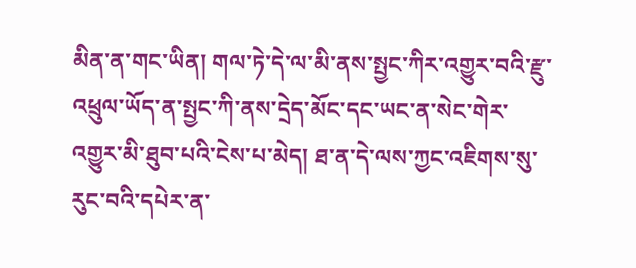མིན་ན་གང་ཡིན། གལ་ཏེ་དེ་ལ་མི་ནས་སྤྱང་ཀིར་འགྱུར་བའི་རྫུ་འཕྲུལ་ཡོད་ན་སྤྱང་ཀི་ནས་དྲེད་མོང་དང་ཡང་ན་སེང་གེར་འགྱུར་མི་ཐུབ་པའི་ངེས་པ་མེད། ཐ་ན་དེ་ལས་ཀྱང་འཇིགས་སུ་རུང་བའི་དཔེར་ན་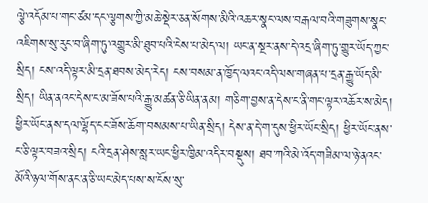ལྕེ་འདོམ་པ་གང་ཙམ་དང་ལྕགས་ཀྱི་མཆེ་སྡེར་ཅན་སོགས་མིའི་འཆར་སྣང་ལས་བརྒལ་བའི་གཟུགས་སྣང་འཇིགས་སུ་རུང་བ་ཞིག་ཏུ་འགྱུར་མི་ཐུབ་པའི་ངེས་པ་མེད་ལ། ཡང་ན་སྔར་ནས་དེ་འདྲ་ཞིག་ཏུ་གྱུར་ཡོད་ཀྱང་སྲིད། ངས་འདི་ལྟར་མི་དྲན་ཐབས་མེད་རེད། ངས་བསམ་ན་ཁྱོད་ལའང་འདི་ལས་གཞན་པ་དྲན་རྒྱུ་ཡོད་མི་སྲིད། ཡིན་ནའང་དེས་ང་མ་ཟོས་པའི་རྒྱུ་མཚན་ཅི་ཡིན་ནམ། གཅིག་བྱས་ན་དེས་ང་ནི་གང་ལྟར་འཆོར་ས་མེད། ཕྱིར་ཡོང་ནས་དལ་ལྷོད་ངང་ཟོས་ཆོག་བསམས་པ་ཡིན་སྲིད། དེས་ན་དེ་ག་དུས་ཕྱིར་ཡོང་སྲིད། ཕྱིར་ཡོང་ནས་ང་ཅི་ལྟར་བཟའ་སྲིད། ངའི་དྲན་ཤེས་སླར་ཡང་ཕྱིར་ཁྱིམ་འདིར་བསྡུས། ཐབ་ཀའི་མེ་འོད་གཟིམ་ལ་ཉེ་ནའང་མོའི་ཉལ་གོས་ནང་ན་ཅི་ཡང་མེད་པས་ས་ངོས་སུ་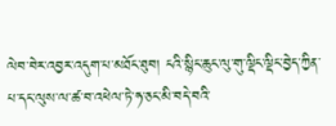ལེབ་བེར་འབྱར་འདུག་པ་མཐོང་ཐུབ། ངའི་སྙིང་ཆུང་ལུ་གུ་ལྡིང་ལྡིང་བྱེད་ཀྱིན་པ་དང་ལུས་ལ་ཚ་བ་འཕེལ་ཏེ་ཧ་ཅང་མི་བདེ་བའི་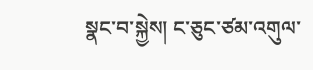སྣང་བ་སྐྱེས། ང་ཅུང་ཙམ་འགུལ་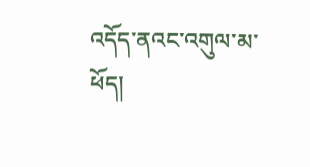འདོད་ནའང་འགུལ་མ་ཕོད།